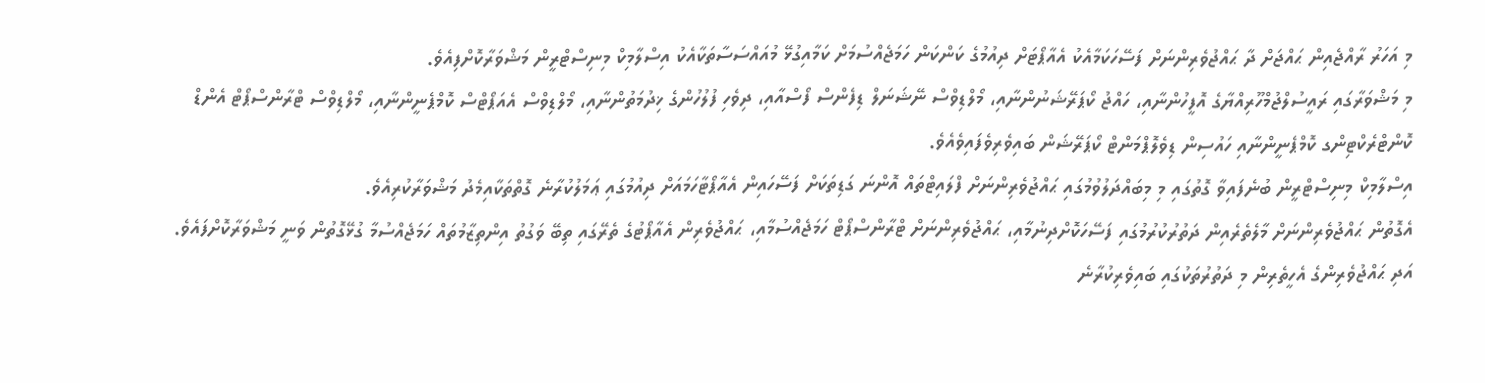މި އަހަރު ރާއްޖެއިން ޙައްޖަށް ދާ ޙައްޖުވެރިންނަށް ފަސޭހަކަމާއެކު އެއާޕޯޓަށް ދިއުމުގެ ކަންކަން ހަމަޖެއްސުމަށް ކަމާއިގުޅޭ މުއައްސަސާތަކާއެކު އިސްލާމިކް މިނިސްޓްރީން މަޝްވަރާކޮށްފިއެވެ.
މި މަޝްވަރާގައި ރައީސުލްޖުމްހޫރިއްޔާގެ އޮފީހުންނާއި، ހައްޖު ކޯޕަރޭޝަނުންނާއި، މޯލްޑިވްސް ނޭޝަނަލް ޑިފެންސް ފޯސްއާއި، ދިވެހި ފުލުހުންގެ ޚިދުމަތުންނާއި، މޯލްޑިވްސް އެއަޕޯޓްސް ކޮމްޕެނީންނާއި، މޯލްޑިވްސް ޓްރާންސްޕޯޓް އެންޑް ކޮންޓްރެކްޓިންގ ކޮމްޕެނީންނާއި ހައުސިން ޑިވެލޮޕްމަންޓް ކޯޕަރޭޝަން ބައިވެރިވެފައިވެއެވެ.
އިސްލާމިކް މިނިސްޓްރީން ބުނެފައިވާ ގޮތުގައި މި މިބައްދަލުވުމުގައި ޙައްޖުވެރިންނަށް ފްލައިޓްތައް އޮންނަ ގަޑިތަކަށް ފަސޭހައިން އެއާޕޯޓާހަމައަށް ދިއުމުގައި ޢަމަލުކުރާނެ ގޮތްތަކާއިމެދު މަޝްވަރާކުރިއެވެ.
އެގޮތުން ޙައްޖުވެރިންނަށް މާލެތެރެއިން ދަތުރުކުރުމުގައި ފަސޭހަކޮށްދިނުމާއި، ޙައްޖުވެރިންނަށް ޓްރާންސްޕޯޓް ހަމަޖެއްސުމާއި، ޙައްޖުވެރިން އެއާޕޯޓުގެ ތެރޭގައި ތިބޭ ވަގުތު އިންތިޒާމުތައް ހަމަޖެއްސުމާ ގުޅޭގޮތުން ވަނީ މަޝްވަރާކޮށްފައެވެ. އަދި ޙައްޖުވެރިންގެ އެހީތެރިން މި ދަތުރުތަކުގައި ބައިވެރިކުރާނެ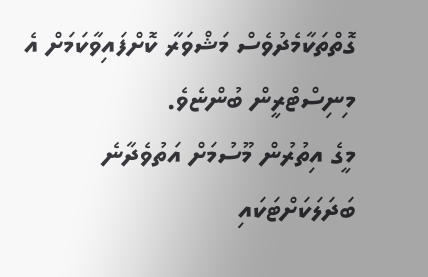ގޮތްތަކާމެދުވެސް މަޝްވަރާ ކޮށްފައިވާކަމަށް އެ މިނިސްޓްރީން ބުންޏެވެ.
މީގެ އިތުރުން މޫސުމަށް އަތުވެދާނެ ބަދަލަކަށްޓަކައި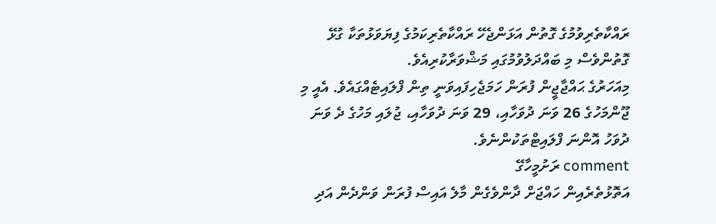ރައްކާތެރިވުމުގެ ގޮތުން އަޅަންޖެހޭ ރައްކާތެރިކަމުގެ ފިޔަވަޅުތަކާ ގުޅޭ ގޮތުންވެސް މި ބައްދަލުވުމުގައި މަޝްވަރާކުރިއެވެ.
މިއަހަރުގެ ޙައްޖާޖީން ފުރަން ހަމަޖެހިފައިވަނީ ތިން ފްލައިޓެއްގައެވެ. އެއީ މި ޖޫންމަހުގެ 26 ވަނަ ދުވަހާއި، 29 ވަނަ ދުވަހާއި، ޖުލައި މަހުގެ ދެ ވަނަ ދުވަހު އޮންނަ ފްލައިޓްތަކުންނެވެ.
comment ރަށުމީހާގޭ
އަތޮޅުތެރެއިން ހައްޖަށް ދާންވެގެން މާލެ އައިސް ފުރަން ވަންދެން އަދި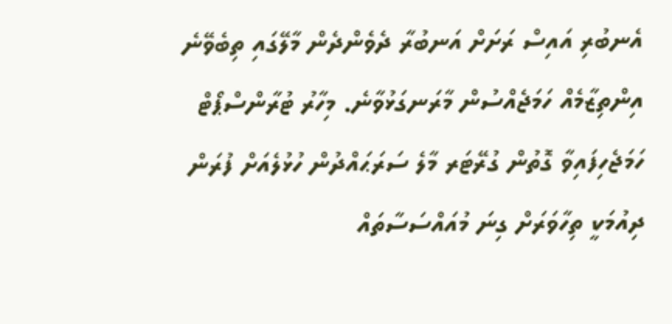އެނބުރި އައިސް ރަށަށް އަނބުރާ ދެވެންދެން މާލޭގައި ތިބެވޭނެ އިންތިޒާމެއް ހަމަޖެއްސުން މާރަނގަޅުވާނެ. މިހާރު ޓުރާންސްޕޯޓް ހަމަޖެހިފައިވާ ގޮތުން ގުރޭޓަރ މާލެ ސަރަޙައްދުން ހުޅުލެއަށް ފުރަން ދިއުމަކީ ތިހާވަރަށް ގިނަ މުއައްސަސާތައް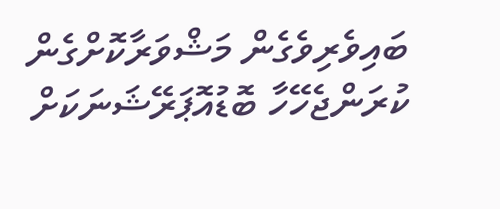ބައިވެރިވެގެން މަޝްވަރާކޮށްގެން ކުރަންޖެހޭހާ ބޮޑުއޮޕަރޭޝަނަކަށް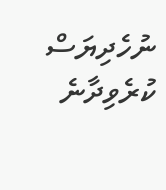ނުހެދިޔަސް ކުރެވިދާނެ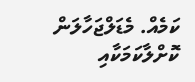ކަމެއް. މެޑަލްޖަހާލަން ކޮށްލާކަމަކާއި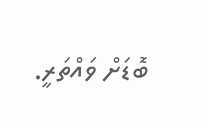ބޮޑަށް ވައްތަރީ.